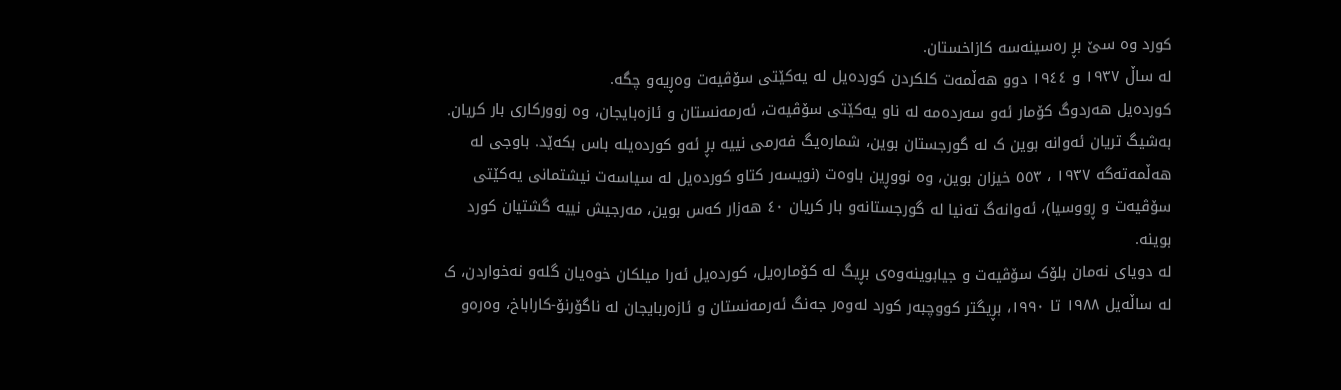کورد وە سێ بڕ رەسینەسە کازاخستان.
لە ساڵ ١٩٣٧ و ١٩٤٤ دوو هەڵمەت کلکردن کوردەیل لە یەکێتی سۆڤیەت وەڕیەو چگە.
کوردەیل هەردوگ کۆمار ئەو سەردەمە لە ناو یەکێتی سۆڤیەت، ئەرمەنستان و ئازەبایجان، وە زوورکاری بار کریان.
بەشیگ تریان ئەوانە بوین ک لە گورجستان بوین، شمارەیگ فەرمی نییە بڕ ئەو کوردەیلە باس بکەێد. باوجی لە هەڵمەتەگە ١٩٣٧ ، ٥٥٣ خیزان بوین، وە نووڕین باوەت (نویسەر کتاو کوردەیل لە سیاسەت نیشتمانی یەکێتی سۆڤیەت و ڕووسیا)، ئەوانەگ تەنیا لە گورجستانەو بار کریان ٤٠ هەزار کەس بوین، مەرجیش نییە گشتیان کورد بوینە.
لە دویای نەمان بلۆک سۆڤیەت و جیابوینەوەی بڕیگ لە کۆمارەیل، کوردەیل ئەرا میلکان خوەیان گلەو نەخواردن، ک لە ساڵەیل ١٩٨٨ تا ١٩٩٠، بڕیگتر کووچبەر کورد لەوەر جەنگ ئەرمەنستان و ئازەربایجان لە ناگۆرنۆ-کاراباخ، وەرەو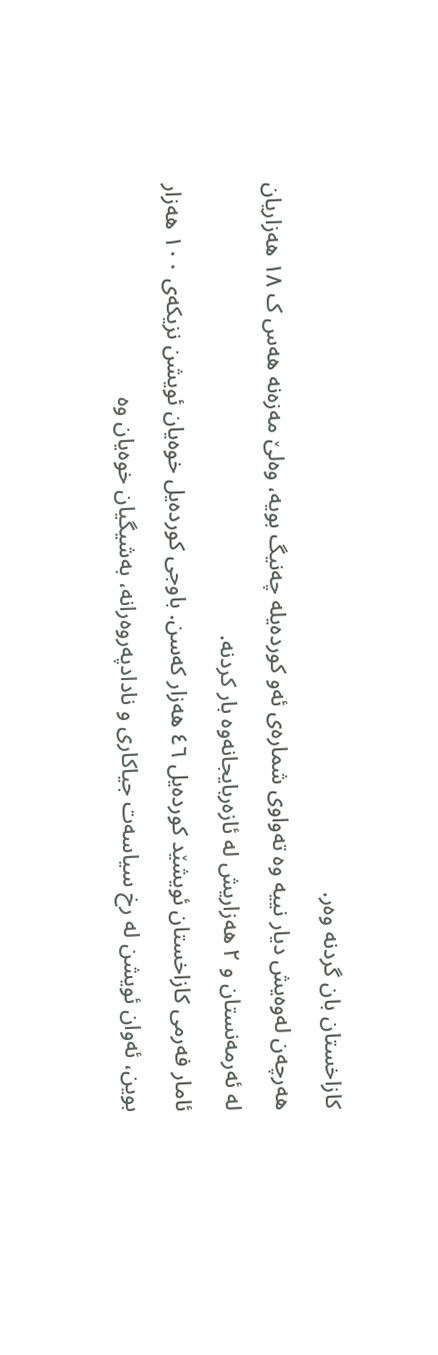کازاخستان بان گردنە وەر.
هەرچەن لەوەیش دیار نییە وە تەواوی شمارەی ئەو کوردەیلە چەنیگ بویە، وەلێ مەزەنە هەس ک ١٨ هەزاریان لە ئەرمەنستان و ٢ هەزاریش لە ئازەربایجانەوە بار کردنە.
ئامار فەرمی کازاخستان ئویشێد کوردەیل ٤٦ هەزار کەسن. باوجی کوردەیل خوەیان ئویشن نزیکەی ١٠٠ هەزار بوین، ئەوان ئویشن لە رخ سیاسەت جیاکاری و نادادپەروەرانە، بەشیگیان خوەیان وە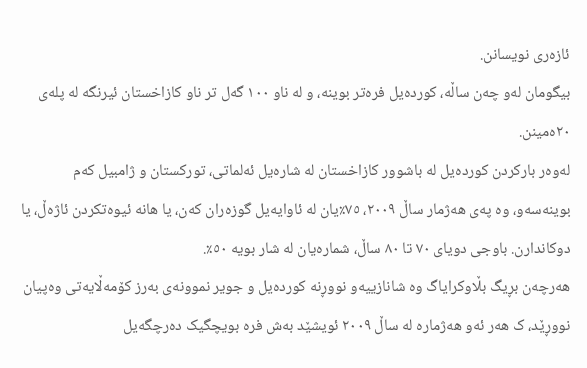ئازەری نویسانن.
بیگومان لەو چەن ساڵە، کوردەیل فرەتر بوینە، و لە ناو ١٠٠ گەل تر ناو کازاخستان ئیرنگە لە پلەی ٢٠ەمینن.
لەوەر بارکردن کوردەیل لە باشوور کازاخستان لە شارەیل ئەلماتی، تورکستان و ژامبیل کەم بوینەسەو، وە پەی هەژمار ساڵ ٢٠٠٩، ٧٥٪یان لە ئاوایەیل گوزەران کەن، یا هانە ئیوەتکردن ئاژەڵ، یا دوکاندارن. باوجی دویای ٧٠ تا ٨٠ ساڵ، شمارەیان لە شار بویە ٥٠٪.
هەرچەن بڕیگ بڵاوکرایاگ وە شانازییەو نووڕنە کوردەیل و جویر نموونەی بەرز کۆمەڵایەتی وەپیان نووڕێد، ک هەر ئەو هەژمارە لە ساڵ ٢٠٠٩ ئویشێد بەش فرە بویچگیک دەرچگەیل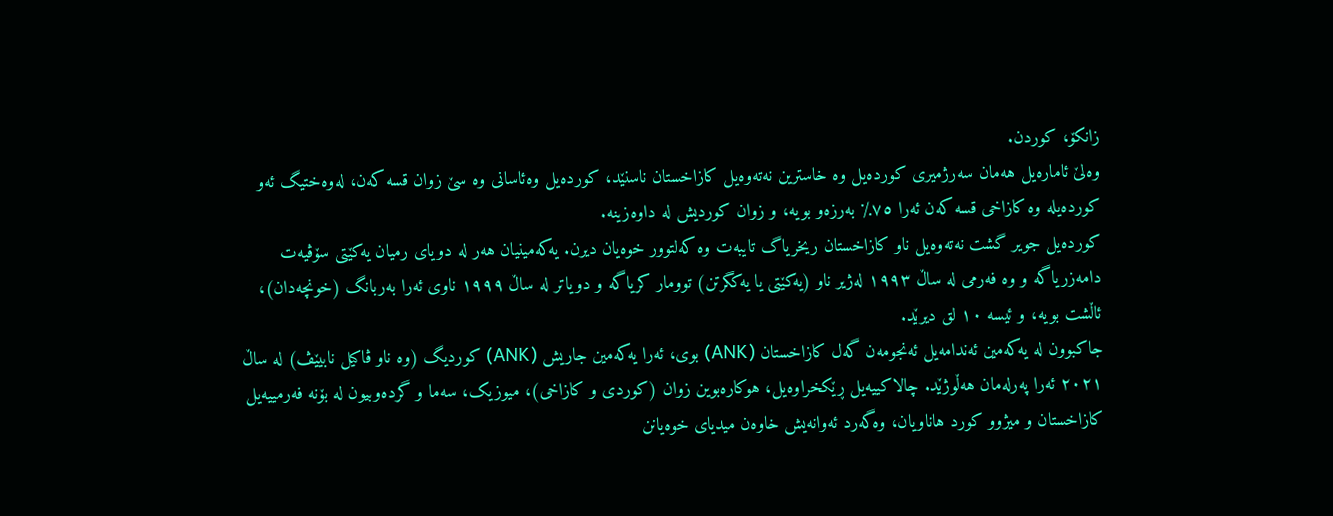زانکۆ، کوردن.
وەلێ ئامارەیل هەمان سەرژمیری کوردەیل وە خاسترین نەتەوەیل کازاخستان ناسنێد، کوردەیل وەئاسانی وە سێ زوان قسە کەن، لەوەختیگ ئەو کوردەیلە وە کازاخی قسە کەن ئەرا ٧٥٪ بەرزەو بویە، و زوان کوردیش لە داوەزینە.
کوردەیل جویر گشت نەتەوەیل ناو کازاخستان ریخریاگ تایبەت وە کەلتوور خوەیان دیرن. یەکەمینیان هەر لە دویای رمیان یەکێتی سۆڤیەت دامەزریاگە و وە فەرمی لە ساڵ ١٩٩٣ لەژیر ناو (یەکێتی یا یەکگرتن) توومار کریاگە و دویاتر لە ساڵ ١٩٩٩ ناوی ئەرا بەربانگ (خونچەدان)، ئاڵشت بویە، و ئیسە ١٠ لق دیرێد.
جاکبوون لە یەکەمین ئەندامەیل ئەنجومەن گەل کازاخستان (ANK) بوی، ئەرا یەکەمین جاریش (ANK) کوردیگ (وە ناو ڤاکیل نابیێڤ) لە ساڵ ٢٠٢١ ئەرا پەرلەمان هەڵوژێد. چالاکییەیل ڕێکخراوەیل، هوکارەبوین زوان (کوردی و کازاخی)، میوزیک، سەما و گردەوبیون لە بۆنە فەرمییەیل کازاخستان و میژوو کورد هاناویان، وەگەرد ئەوانەیش خاوەن میدیای خوەیانن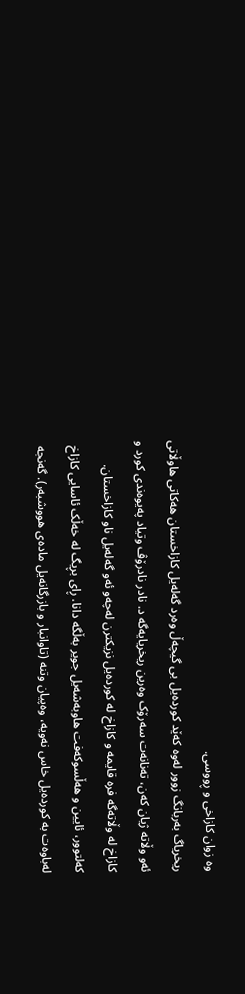وە زوان کازاخی و ڕووسی.
ریخریاگ بەربانگ زوور لەوە کەێد کوردەیل بی گیچەڵ وەرد گەلەیل کازاخستان هەکاتی هاوڵاتی ئەو وڵاتە ژیان کەن، تەنانەت سەرۆک وەرین ریخریایەگە د. نادر نادرۆڤ وتیاد پەیوەندی کورد و کازاخ لە وڵاتەگە فرە قایمە و کازاخ لە کوردەیل نزیکترن لەچەو ئەو گەلەیل ناو کازاخستان.
کەلتوور، ئایین و هەڵسوکەفت هاوبەشەیل جویر بەڵگە دانا. ڕای بڕیگ لە خەڵک ئاسایی کازاخ لەباوەت بە کوردەیل خاس نەویە، وەپیان وتنە (تاوانبار و بازرگانەیل مادەی هووشبەر). گەنجە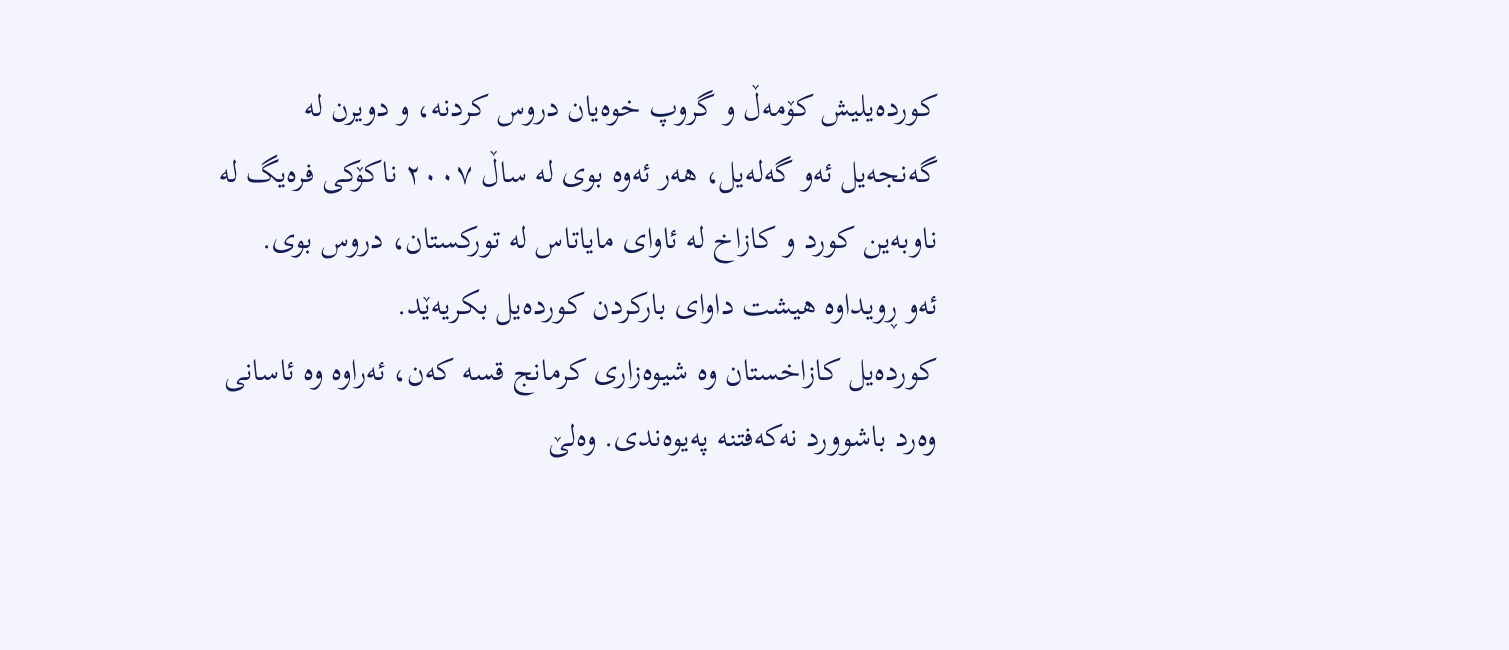کوردەیلیش کۆمەڵ و گروپ خوەیان دروس کردنە، و دویرن لە گەنجەیل ئەو گەلەیل، هەر ئەوە بوی لە ساڵ ٢٠٠٧ ناکۆکی فرەیگ لە ناوبەین کورد و کازاخ لە ئاوای مایاتاس لە تورکستان، دروس بوی.
ئەو ڕویداوە هیشت داوای بارکردن کوردەیل بکریەێد.
کوردەیل کازاخستان وە شیوەزاری کرمانج قسە کەن، ئەراوە وە ئاسانی وەرد باشوورد نەکەفتنە پەیوەندی. وەلێ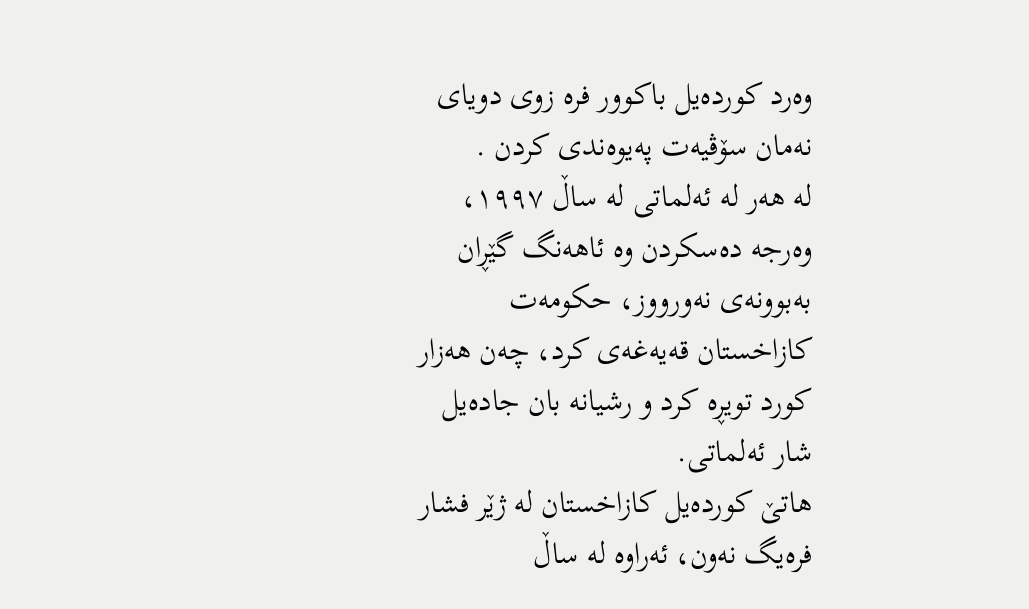وەرد کوردەیل باکوور فرە زوی دویای نەمان سۆڤیەت پەیوەندی کردن .
لە هەر لە ئەلماتی لە ساڵ ١٩٩٧، وەرجە دەسکردن وە ئاهەنگ گێڕان بەبوونەی نەورووز، حکومەت کازاخستان قەیەغەی کرد، چەن هەزار کورد تویڕە کرد و رشیانە بان جادەیل شار ئەلماتی.
هاتێ کوردەیل کازاخستان لە ژێر فشار فرەیگ نەون، ئەراوە لە ساڵ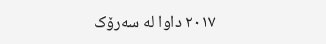٢٠١٧ داوا لە سەرۆک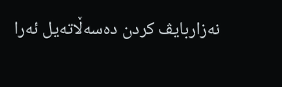نەزاربایڤ کردن دەسەڵاتەیل ئەرا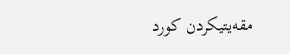مقەیتیکردن کورد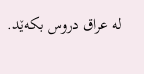لە عراق دروس بکەێد.